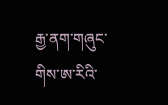རྒྱ་ནག་གཞུང་གིས་ཨ་རིའི་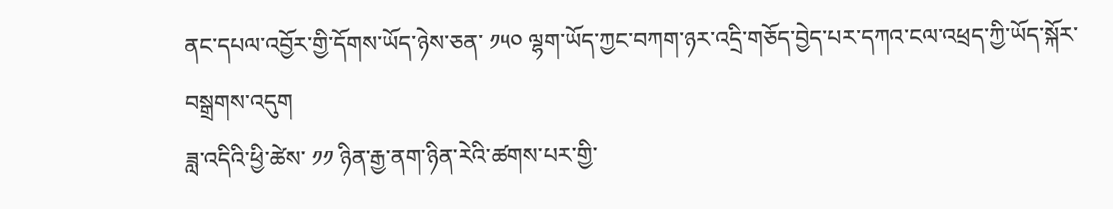ནང་དཔལ་འབྱོར་གྱི་དོགས་ཡོད་ཉེས་ཅན་ ༡༥༠ ལྷག་ཡོད་ཀྱང་བཀག་ཉར་འདྲི་གཅོད་བྱེད་པར་དཀའ་ངལ་འཕྲད་ཀྱི་ཡོད་སྐོར་བསྒྲགས་འདུག
ཟླ་འདིའི་ཕྱི་ཚེས་ ༡༡ ཉིན་རྒྱ་ནག་ཉིན་རེའི་ཚགས་པར་གྱི་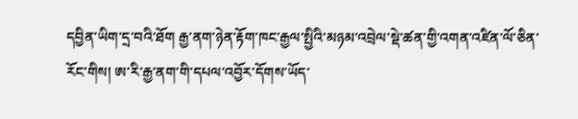དབྱིན་ཡིག་དྲ་བའི་ཐོག རྒྱ་ནག་ཉེན་རྟོག་ཁང་རྒྱལ་སྤྱིའི་མཉམ་འབྲེལ་སྡེ་ཚན་གྱི་འགན་འཛིན་ལོ་ཅིན་རོང་གིས། ཨ་རི་རྒྱ་ནག་གི་དཔལ་འབྱོར་དོགས་ཡོད་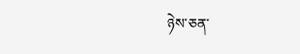ཉེས་ཅན་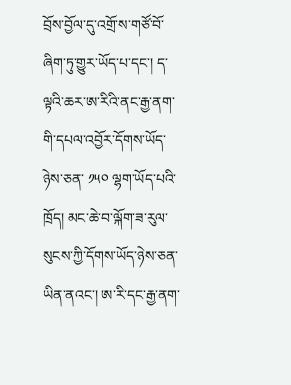བྲོས་བྱོལ་དུ་འགྲོ་ས་གཙོ་བོ་ཞིག་ཏུ་གྱུར་ཡོད་པ་དང་། ད་ལྟའི་ཆར་ཨ་རིའི་ནང་རྒྱ་ནག་གི་དཔལ་འབྱོར་དོགས་ཡོད་ཉེས་ཅན་ ༡༥༠ ལྷག་ཡོད་པའི་ཁྲོད། མང་ཆེ་བ་ལྐོག་ཟ་རུལ་སུངས་ཀྱི་དོགས་ཡོད་ཉེས་ཅན་ཡིན་ནའང་། ཨ་རི་དང་རྒྱ་ནག་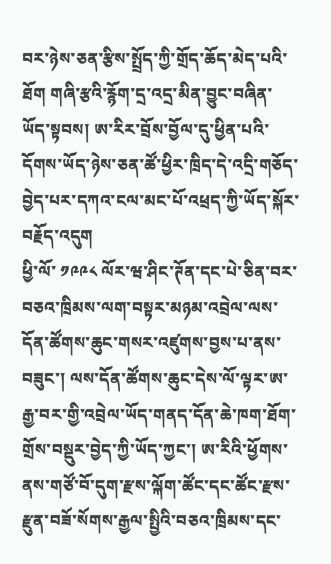བར་ཉེས་ཅན་རྩིས་སྤྲོད་ཀྱི་གྲོད་ཆོད་མེད་པའི་ཐོག གཞི་རྩའི་རྙོག་དྲ་འདྲ་མིན་བྱུང་བཞིན་ཡོད་སྟབས། ཨ་རིར་བྲོས་བྱོལ་དུ་ཕྱིན་པའི་དོགས་ཡོད་ཉེས་ཅན་ཚོ་ཕྱིར་ཁྲིད་དེ་འདྲི་གཅོད་བྱེད་པར་དཀའ་ངལ་མང་པོ་འཕྲད་ཀྱི་ཡོད་སྐོར་བརྗོད་འདུག
ཕྱི་ལོ་ ༡༩༩༨ ལོར་ཝ་ཤིང་ཊོན་དང་པེ་ཅིན་བར་བཅའ་ཁྲིམས་ལག་བསྟར་མཉམ་འབྲེལ་ལས་དོན་ཚོགས་ཆུང་གསར་འཛུགས་བྱས་པ་ནས་བཟུང་། ལས་དོན་ཚོགས་ཆུང་དེས་ལོ་ལྟར་ཨ་རྒྱ་བར་གྱི་འབྲེལ་ཡོད་གནད་དོན་ཆེ་ཁག་ཐོག་གྲོས་བསྡུར་བྱེད་ཀྱི་ཡོད་ཀྱང་། ཨ་རིའི་ཕྱོགས་ནས་གཙོ་བོ་དུག་རྫས་ལྐོག་ཚོང་དང་ཚོང་རྫས་རྫུན་བཟོ་སོགས་རྒྱལ་སྤྱིའི་བཅའ་ཁྲིམས་དང་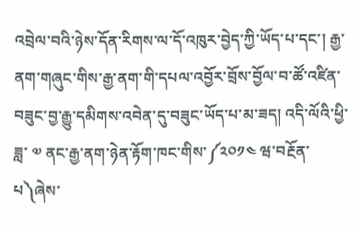འབྲེལ་བའི་ཉེས་དོན་རིགས་ལ་དོ་འཁུར་བྱེད་ཀྱི་ཡོད་པ་དང་། རྒྱ་ནག་གཞུང་གིས་རྒྱ་ནག་གི་དཔལ་འབྱོར་བྲོས་བྱོལ་བ་ཚོ་འཛིན་བཟུང་བྱ་རྒྱུ་དམིགས་འབེན་དུ་བཟུང་ཡོད་པ་མ་ཟད། འདི་ལོའི་ཕྱི་ཟླ་ ༧ ནང་རྒྱ་ནག་ཉེན་རྟོག་ཁང་གིས་༼༢༠༡༤ ཝ་བརྔོན་པ༽ཞེས་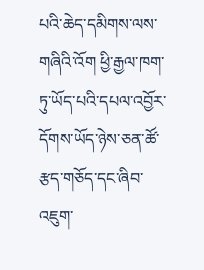པའི་ཆེད་དམིགས་ལས་གཞིའི་འོག ཕྱི་རྒྱལ་ཁག་ཏུ་ཡོད་པའི་དཔལ་འབྱོར་དོགས་ཡོད་ཉེས་ཅན་ཚོ་རྩད་གཅོད་དང་ཞིབ་འཇུག་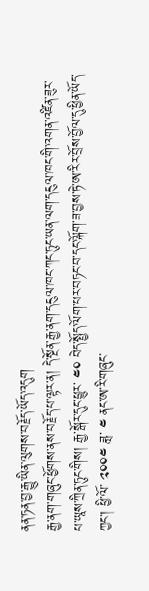ནན་ཏན་བྱ་རྒྱུ་ཡིན་ལུགས་བརྗོད་ཡོད་འདུག
རྒྱ་ནག་གཞུང་ཕྱོགས་ནས་བརྗོད་པ་ལྟར་ན། དེ་སྔོན་རྒྱ་ནག་དངུལ་ཁང་ཀང་ཏུང་ཡན་ལག་དངུལ་ཁང་གི་འགན་འཛིན་ཟུར་པ་ཡཱས་ཀྲིན་ཏུང་གིས། རྒྱ་སྒོར་དུང་ཕྱུར་ ༤༠ བེད་སྤྱོད་ལོག་པར་བཏང་བ་དང་ལྐོག་ཟ་བྱས་ཏེ་ཨ་རིར་བྲོས་བྱོལ་དུ་ཕྱིན་ཡོད་ཀྱང་། ཕྱི་ལོ་ ༢༠༠༤ ཟླ་ ༤ ནང་ཨ་རི་གཞུང་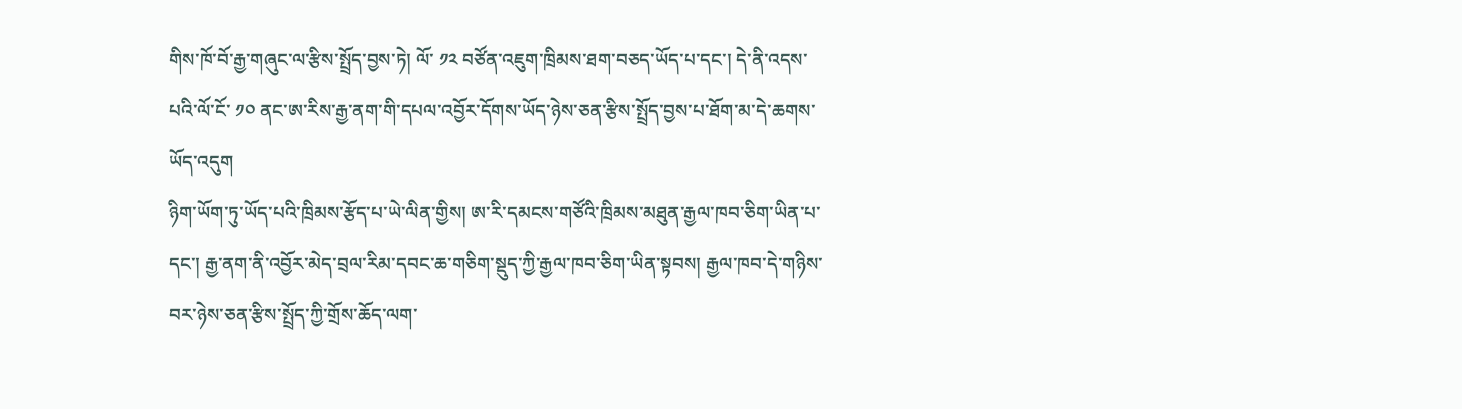གིས་ཁོ་བོ་རྒྱ་གཞུང་ལ་རྩིས་སྤྲོད་བྱས་ཏེ། ལོ་ ༡༢ བཙོན་འཇུག་ཁྲིམས་ཐག་བཅད་ཡོད་པ་དང་། དེ་ནི་འདས་པའི་ལོ་ངོ་ ༡༠ ནང་ཨ་རིས་རྒྱ་ནག་གི་དཔལ་འབྱོར་དོགས་ཡོད་ཉེས་ཅན་རྩིས་སྤྲོད་བྱས་པ་ཐོག་མ་དེ་ཆགས་ཡོད་འདུག
ཉིག་ཡོག་ཏུ་ཡོད་པའི་ཁྲིམས་རྩོད་པ་ཡེ་ལིན་གྱིས། ཨ་རི་དམངས་གཙོའི་ཁྲིམས་མཐུན་རྒྱལ་ཁབ་ཅིག་ཡིན་པ་དང་། རྒྱ་ནག་ནི་འབྱོར་མེད་བྲལ་རིམ་དབང་ཆ་གཅིག་སྡུད་ཀྱི་རྒྱལ་ཁབ་ཅིག་ཡིན་སྟབས། རྒྱལ་ཁབ་དེ་གཉིས་བར་ཉེས་ཅན་རྩིས་སྤྲོད་ཀྱི་གྲོས་ཆོད་ལག་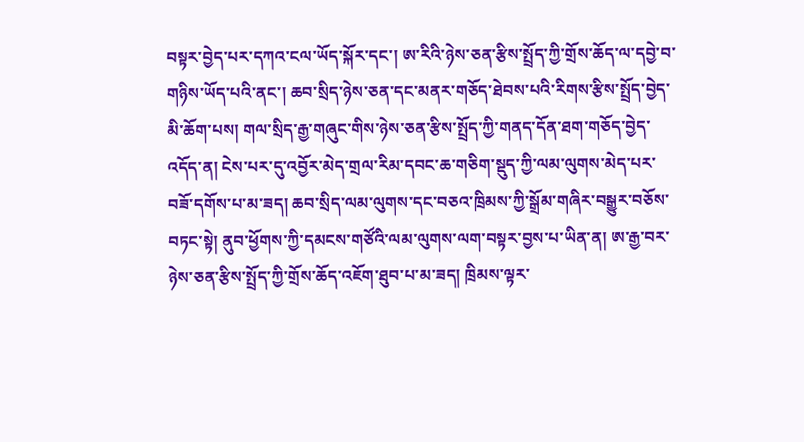བསྟར་བྱེད་པར་དཀའ་ངལ་ཡོད་སྐོར་དང་། ཨ་རིའི་ཉེས་ཅན་རྩིས་སྤྲོད་ཀྱི་གྲོས་ཆོད་ལ་དབྱེ་བ་གཉིས་ཡོད་པའི་ནང་། ཆབ་སྲིད་ཉེས་ཅན་དང་མནར་གཅོད་ཐེབས་པའི་རིགས་རྩིས་སྤྲོད་བྱེད་མི་ཆོག་པས། གལ་སྲིད་རྒྱ་གཞུང་གིས་ཉེས་ཅན་རྩིས་སྤྲོད་ཀྱི་གནད་དོན་ཐག་གཅོད་བྱེད་འདོད་ན། ངེས་པར་དུ་འབྱོར་མེད་གྲལ་རིམ་དབང་ཆ་གཅིག་སྡུད་ཀྱི་ལམ་ལུགས་མེད་པར་བཟོ་དགོས་པ་མ་ཟད། ཆབ་སྲིད་ལམ་ལུགས་དང་བཅའ་ཁྲིམས་ཀྱི་སྒྲོམ་གཞིར་བསྒྱུར་བཅོས་བཏང་སྟེ། ནུབ་ཕྱོགས་ཀྱི་དམངས་གཙོའི་ལམ་ལུགས་ལག་བསྟར་བྱས་པ་ཡིན་ན། ཨ་རྒྱ་བར་ཉེས་ཅན་རྩིས་སྤྲོད་ཀྱི་གྲོས་ཆོད་འཇོག་ཐུབ་པ་མ་ཟད། ཁྲིམས་ལྟར་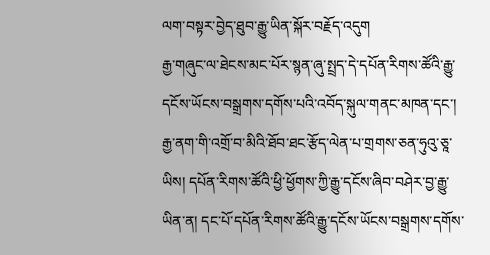ལག་བསྟར་བྱེད་ཐུབ་རྒྱུ་ཡིན་སྐོར་བརྗོད་འདུག
རྒྱ་གཞུང་ལ་ཐེངས་མང་པོར་སྙན་ཞུ་སྤྲད་དེ་དཔོན་རིགས་ཚོའི་རྒྱུ་དངོས་ཡོངས་བསྒྲགས་དགོས་པའི་འབོད་སྐུལ་གནང་མཁན་དང་། རྒྱ་ནག་གི་འགྲོ་བ་མིའི་ཐོབ་ཐང་རྩོད་ལེན་པ་གྲགས་ཅན་ཧུའུ་ཅཱ་ཡིས། དཔོན་རིགས་ཚོའི་ཕྱི་ཕྱོགས་ཀྱི་རྒྱུ་དངོས་ཞིབ་བཤེར་བྱ་རྒྱུ་ཡིན་ན། དང་པོ་དཔོན་རིགས་ཚོའི་རྒྱུ་དངོས་ཡོངས་བསྒྲགས་དགོས་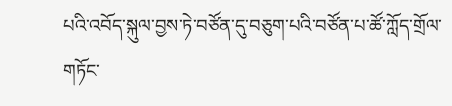པའི་འབོད་སྐུལ་བྱས་ཏེ་བཙོན་དུ་བཅུག་པའི་བཙོན་པ་ཚོ་ཀློད་གྲོལ་གཏོང་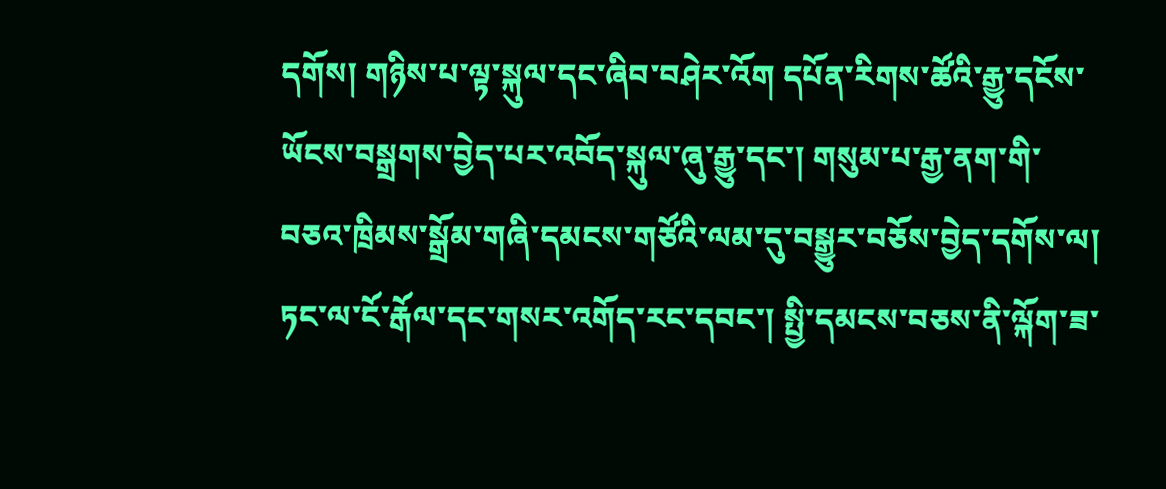དགོས། གཉིས་པ་ལྟ་སྐུལ་དང་ཞིབ་བཤེར་འོག དཔོན་རིགས་ཚོའི་རྒྱུ་དངོས་ཡོངས་བསྒྲགས་བྱེད་པར་འབོད་སྐུལ་ཞུ་རྒྱུ་དང་། གསུམ་པ་རྒྱ་ནག་གི་བཅའ་ཁྲིམས་སྒྲོམ་གཞི་དམངས་གཙོའི་ལམ་དུ་བསྒྱུར་བཅོས་བྱེད་དགོས་ལ། ཏང་ལ་ངོ་རྒོལ་དང་གསར་འགོད་རང་དབང་། སྤྱི་དམངས་བཅས་ནི་ལྐོག་ཟ་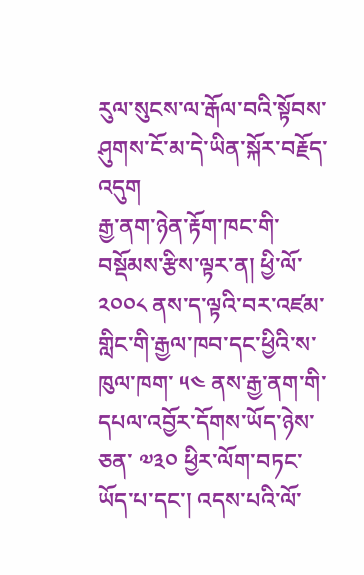རུལ་སུངས་ལ་རྒོལ་བའི་སྟོབས་ཤུགས་ངོ་མ་དེ་ཡིན་སྐོར་བརྗོད་འདུག
རྒྱ་ནག་ཉེན་རྟོག་ཁང་གི་བསྡོམས་རྩིས་ལྟར་ན། ཕྱི་ལོ་ ༢༠༠༨ ནས་ད་ལྟའི་བར་འཛམ་གླིང་གི་རྒྱལ་ཁབ་དང་ཕྱིའི་ས་ཁུལ་ཁག་ ༥༤ ནས་རྒྱ་ནག་གི་དཔལ་འབྱོར་དོགས་ཡོད་ཉེས་ཅན་ ༧༣༠ ཕྱིར་ལོག་བཏང་ཡོད་པ་དང་། འདས་པའི་ལོ་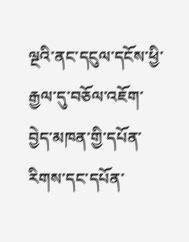ལྔའི་ནང་དངུལ་དངོས་ཕྱི་རྒྱལ་དུ་བཅོལ་འཇོག་བྱེད་མཁན་གྱི་དཔོན་རིགས་དང་དཔོན་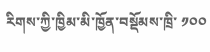རིགས་ཀྱི་ཁྱིམ་མི་ཁྱོན་བསྡོམས་ཁྲི་ ༡༠༠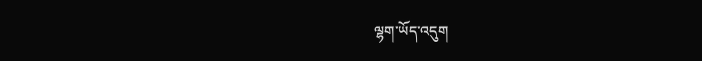ལྷག་ཡོད་འདུག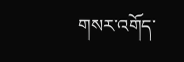གསར་འགོད་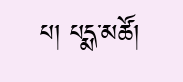པ། པདྨ་མཚོ།